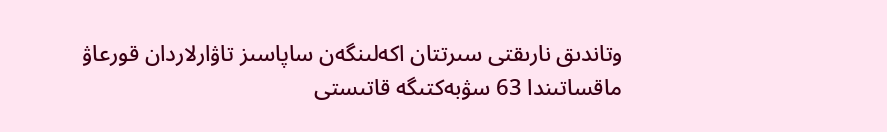وتاندىق نارىقتى سىرتتان اكەلىنگەن ساپاسىز تاۋارلاردان قورعاۋ ماقساتىندا 63 سۋبەكتىگە قاتىستى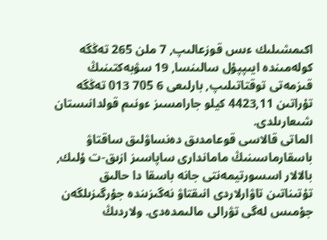اكىمشىلىك ءىس قوزعالىپ, 7 ملن 265 تەڭگە كولەمىندە ايىپپۇل سالىنسا, 19 سۋبەكتىنىڭ قىزمەتى توقتاتىلىپ, بارلىعى 6 705 013 تەڭگە تۇراتىن 4423,11 كيلو جارامسىز ءونىم قولدانىستان شىعارىلدى.
الماتى قالاسى قوعامدىق دەنساۋلىق ساقتاۋ باسقارماسىنىڭ ماماندارى ساپاسىز ازىق-ت ۇلىك, بالالار اسسورتيمەنتى جانە باسقا دا حالىق تۇتىناتىن تاۋارلاردى انىقتاۋ نەگىزىندە جۇرگىزىلگەن جۇمىس لەگى تۋرالى مالىمدەدى. ولاردىڭ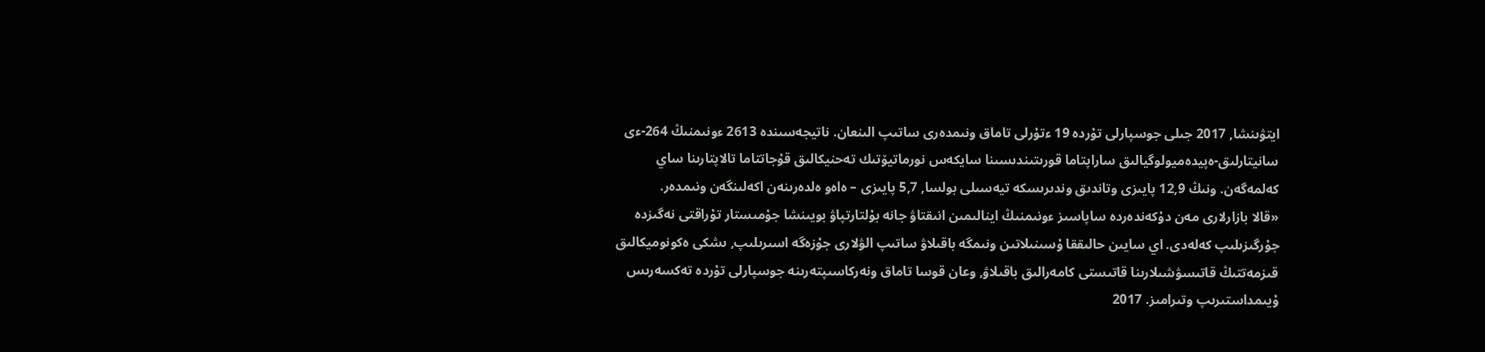ايتۋىنشا, 2017 جىلى جوسپارلى تۇردە 19 ءتۇرلى تاماق ونىمدەرى ساتىپ الىنعان. ناتيجەسىندە 2613 ءونىمنىڭ 264-ءى سانيتارلىق-ەپيدەميولوگيالىق ساراپتاما قورىتىندىسىنا سايكەس نورماتيۆتىك تەحنيكالىق قۇجاتتاما تالاپتارىنا ساي كەلمەگەن. ونىڭ 12,9 پايىزى وتاندىق وندىرىسكە تيەسىلى بولسا, 5,7 پايىزى – ەاەو ەلدەرىنەن اكەلىنگەن ونىمدەر.
«قالا بازارلارى مەن دۇكەندەردە ساپاسىز ءونىمنىڭ اينالىمىن انىقتاۋ جانە بۇلتارتپاۋ بويىنشا جۇمىستار تۇراقتى نەگىزدە جۇرگىزىلىپ كەلەدى. اي سايىن حالىققا ۇسىنىلاتىن ونىمگە باقىلاۋ ساتىپ الۋلارى جۇزەگە اسىرىلىپ, ىشكى ەكونوميكالىق قىزمەتتىڭ قاتىسۋشىلارىنا قاتىستى كامەرالىق باقىلاۋ, وعان قوسا تاماق ونەركاسىپتەرىنە جوسپارلى تۇردە تەكسەرىس ۇيىمداستىرىپ وتىرامىز. 2017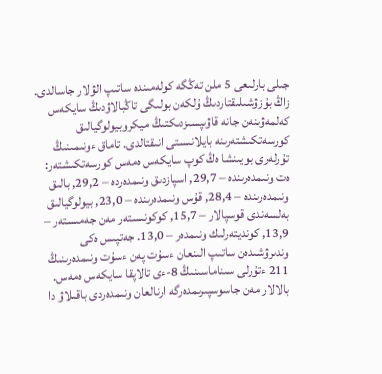جىلى بارلىعى 5 ملن تەڭگە كولەمىندە ساتىپ الۋلار جاسالدى. زاڭ بۇزۋشىلىقتاردىڭ ۇلكەن بولىگى تاڭبالاۋدىڭ سايكەس كەلمەۋىنەن جانە قاۋىپسىزدىكتىڭ ميكروبيولوگيالىق كورسەتكىشتەرىنە بايلانىستى انىقتالدى. تاماق ءونىمىنىڭ تۇرلەرى بويىنشا ەڭ كوپ سايكەس ەمەس كورسەتكىشتەر: ەت ونىمدەرىندە – 29,7, اسپازدىق ونىمدەردە – 29,2, بالىق ونىمدەرىندە – 28,4, قۇس ونىمدەرىندە – 23,0, بيولوگيالىق بەلسەندى قوسپالار – 15,7, كوكونىستەر مەن جەمىستەر – 13,9, كونديتەرلىك ونىمدەر – 13,0. جەتپىس ەكى وندىرۋشىدەن ساتىپ الىنعان ءسۇت پەن ءسۇت ونىمدەرىنىڭ 211 ءتۇرلى سىناماسىنىڭ 8-ءى تالاپقا سايكەس ەمەس. بالالار مەن جاسوسپىرىمدەرگە ارنالعان ونىمدەردى باقىلاۋ دا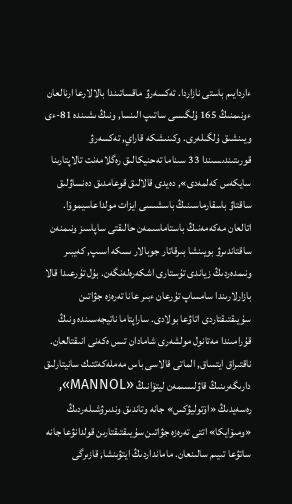ءاردايىم باستى نازاردا. تەكسەرۋ ماقساتىندا بالالارعا ارنالعان ءونىمنىڭ 165 ۇلگىسى ساتىپ الىنسا, ونىڭ ىشىندە 81-ءى ويىنشىق ۇلگىلەرى. وكىنىشكە قاراي, تەكسەرۋ قورىتىندىسىندا 33 سىناما تەحنيكالىق رەگلامەنت تالاپتارىنا سايكەس كەلمەدى», دەيدى قالالىق قوعامدىق دەنساۋلىق ساقتاۋ باسقارماسىنىڭ باسشىسى ايزات مولداعاسيموۆا.
اتالعان مەكەمەنىڭ باستاماسىمەن حالىقتى ساپاسىز ونىمنەن ساقتاندىرۋ بويىنشا بىرقاتار جوبالار ىسكە اسىپ, كەيبىر ونىمدەردىڭ زياندى تۇستارى اشكەرەلەنگەن. بۇل تۇرعىدا قالا بازارلارىندا سامساپ تۇرعان ءبىر عانا تەرەزە جۋاتىن سۇيىقتىقتاردى اتاۋعا بولادى. ساراپتاما ناتيجەسىندە ونىڭ قۇرامىندا مەتانول مولشەرى شامادان تىس ەكەنى انىقتالعان. ناقتىراق ايتساق, الماتى قالاسى باس مەملەكەتتىك سانيتارلىق دارىگەرىنىڭ قاۋلىسىمەن ليتۆانىڭ «MANNOL», رەسەيدىڭ «اۆتوليۋكس» جانە وتاندىق وندىرۋشىلەردىڭ «ومىۆايكا» اتتى تەرەزە جۋاتىن سۇيىقتىقتارىن قولدانۋعا جانە ساتۋعا تىيىم سالىنعان. مامانداردىڭ ايتۋىنشا, قازىرگى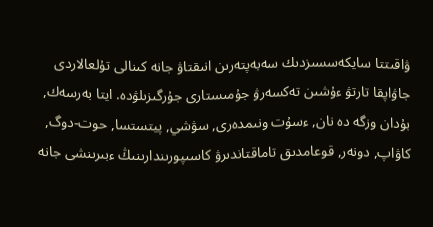ۋاقىتتا سايكەسسىزدىك سەبەپتەرىن انىقتاۋ جانە كىنالى تۇلعالاردى جاۋاپقا تارتۋ ءۇشىن تەكسەرۋ جۇمىستارى جۇرگىزىلۋدە. ايتا بەرسەك, بۇدان وزگە دە نان, ءسۇت ونىمدەرى, سۋشي, پيتستسا, حوت-دوگ, كاۋاپ, دونەر, قوعامدىق تاماقتاندىرۋ كاسىپورىندارىنىڭ ءبىرىنشى جانە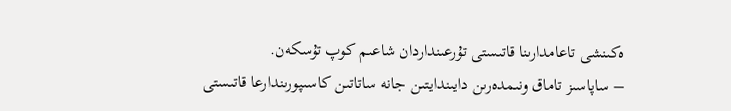ەكىنشى تاعامدارىنا قاتىستى تۇرعىنداردان شاعىم كوپ تۇسكەن.
– ساپاسىز تاماق ونىمدەرىن دايىندايتىن جانە ساتاتىن كاسىپورىندارعا قاتىستى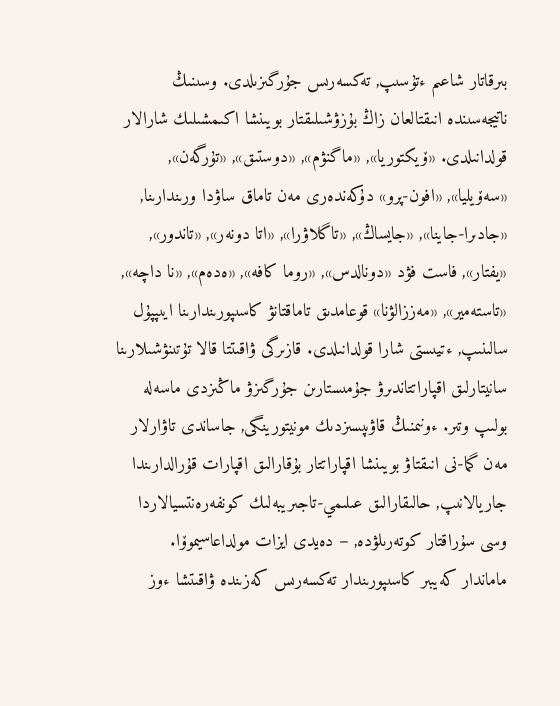بىرقاتار شاعىم ءتۇسىپ, تەكسەرىس جۇرگىزىلدى. وسىنىڭ ناتيجەسىندە انىقتالعان زاڭ بۇزۋشىلىقتار بويىنشا اكىمشىلىك شارالار قولدانىلدى. «ۆيكتوريا», «ماگنۋم», «دوستىق», «تۇرگەن», «سەۆيليا», «افون-پرو» دۇكەندەرى مەن تاماق ساۋدا ورىندارىنا, «جادىرا-جاينا», «جايساڭ», «تاگلاۋرا», «اتا دونەر», «تاندور», «يفتار», فاست فۋد «دونالدس», «روما كافە», «ەدەم», «نا داچە», «تاستەمير», «مەززالۋنا» قوعامدىق تاماقتانۋ كاسىپورىندارىنا ايىپپۇل سالىنىپ, ءتيىستى شارا قولدانىلدى. قازىرگى ۋاقىتتا قالا تۇتىنۋشىلارىنا سانيتارلىق اقپاراتتاندىرۋ جۇمىستارىن جۇرگىزۋ ماڭىزدى ماسەلە بولىپ وتىر. ءونىمنىڭ قاۋىپسىزدىك مونيتورينگى, جاساندى تاۋارلار مەن گما-نى انىقتاۋ بويىنشا اقپاراتتار بۇقارالىق اقپارات قۇرالدارىندا جاريالانىپ, حالىقارالىق عىلىمي-تاجىريبەلىك كونفەرەنتسيالاردا وسى سۇراقتار كوتەرىلۋدە, – دەيدى ايزات مولداعاسيموۆا.
ماماندار كەيبىر كاسىپورىندار تەكسەرىس كەزىندە ۋاقىتشا ءوز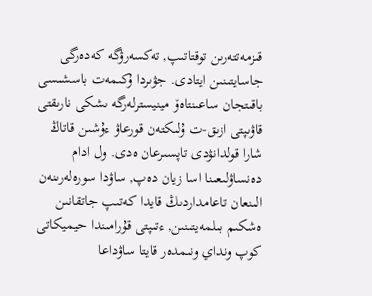قىزمەتتەرىن توقتاتىپ, تەكسەرۋگە كەدەرگى جاسايتىنىن ايتادى. جۋىردا ۇكىمەت باسشىسى باقىتجان ساعىنتاەۆ مينيسترلەرگە ىشكى نارىقتى قاۋىپتى ازىق-ت ۇلىكتەن قورعاۋ ءۇشىن قاتاڭ شارا قولدانۋدى تاپسىرعان ەدى. ول ادام دەنساۋلىعىنا اسا زيان دەپ, ساۋدا سورەلەرىنەن الىنعان تاعامداردىڭ قايدا كەتىپ جاتقانىن ەشكىم بىلمەيتىنىن, ءتىپتى قۇرامىندا حيميكاتى كوپ ونداي ونىمدەر قايتا ساۋداعا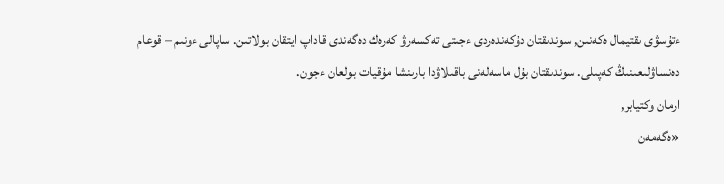ءتۇسۋى ىقتيمال ەكەنىن, سوندىقتان دۇكەندەردى ءجىتى تەكسەرۋ كەرەك دەگەندى قاداپ ايتقان بولاتىن. ساپالى ءونىم – قوعام دەنساۋلىعىنىڭ كەپىلى. سوندىقتان بۇل ماسەلەنى باقىلاۋدا بارىنشا مۇقيات بولعان ءجون.
ارمان وكتيابر,
«ەگەمەن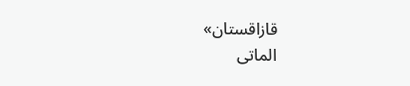قازاقستان»
الماتى